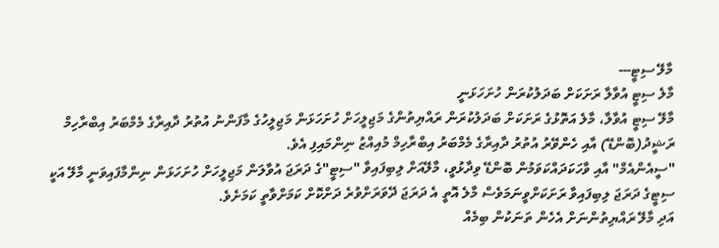މާލޭ ސިޓީ---
މާލެ ސިޓީ އުވާލާ ރަށަކަށް ބަދަލުކުރަން ހުށަހަޅަނީ
މާލޭ ސިޓީ އުވާލާ، މާލެ އަތޮޅުގެ ރަށަކަށް ބަދަލުކުރަން ރައްޔިތުންގެ މަޖިލީހަށް ހުށަހަޅަން މަޖިލީހުގެ މާފަންނު އުތުރު ދާއިރާގެ މެމްބަރު އިބްރާހިމް ރަޝީދު(ބޮންޑޭ) އާއި ހެންވޭރު އުތުރު ދާއިރާގެ މެމްބަރު އިބްރާހިމް މުއިއްޒު ނިންމައިފި އެވެ.
"ސީއެންއެމް" އާއި ވާހަކަދައްކަވަމުން ބޮންޑޭ ވިދާޅުވީ، މާލޭއަށް ލިބިފައިވާ "ސިޓީ"ގެ ދަރަޖަ އުވާލަން މަޖިލީހަށް ހުށަހަޅަން ނިންމާފައިވަނީ މާލޭ އަކީ ސިޓީގެ ދަރަޖަ ލިބިފައިވާ ރަށަކަށްވީނަމަވެސް މާލެ އޮތީ އެ ދަރަޖަ ދޭވަރަށްވުރެ ދަށްކޮށް ކަމަށްވާތީ ކަމަށެވެ.
އަދި މާލޭ ރައްޔިތުންނަށް އެހެން ތަނަކުން ބިމެއް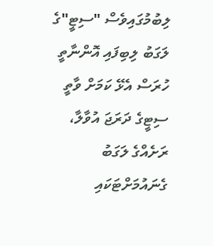ލިބުމުގައިވެސް "ސިޓީ"ގެ ލަގަބު ލިބިފައި އޮންނާތީ ހުރަސް އެޅޭ ކަމަށް ވާތީ ސިޓީގެ ދަރަޖަ އުވާލާ، ރަށެއްގެ ލަގަބު ގެނައުމަށްޓަކައި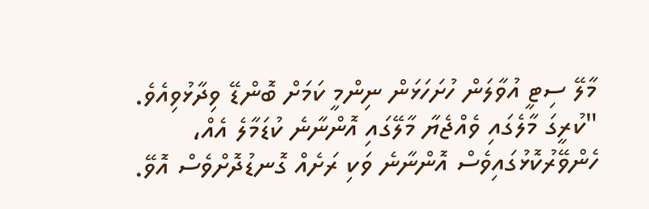މާލޭ ސިޓީ އުވާލަން ހުށަހަޅަން ނިންމީ ކަމަށް ބޮންޑޭ ވިދާޅުވިއެވެ.
"ކުރީގަ މާލެގައި ވެއްޖެޔާ މާލޭގައި އޮންނާނެ ކުޑަމާލެ އެއް، ހެންވޭރުކޮޅުގައިވެސް އޮންނާނެ ވަކި ރަށެއް ގޮނޑުދޮށްވެސް އޮވޭ.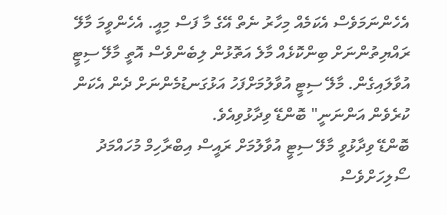އެހެންނަމަވެސް އެކަމެއް މިހާރު ނެތް އޭގެ މާ ފަސް މިއީ. އެހެންވީމަ މާލޭ ރައްޔިތުންނަށް ބިންކޮޅެއް މާލެ އަތޮޅުން ލިބެންވެސް އޮތީ މާލޭ ސިޓީ އުވާލައިގެން. މާލޭ ސިޓީ އުވާލުމަށްފަހު އަޅުގަނޑުމެންނަށް ދެން އެކަން ކުރެވެން އަންނަނީ" ބޮންޑޭ ވިދާޅުވިއެވެ.
ބޮންޑޭ ވިދާޅުވީ މާލޭ ސިޓީ އުވާލުމަށް ރައީސް އިބްރާހިމް މުހައްމަދު ސޯލިހަށްވެސް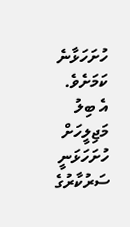ހުށަހަޅާނެ ކަމަށެވެ.
އެ ބިލު މަޖިލީހަށް ހުށަހަޅަނީ ސަރުކާރުގެ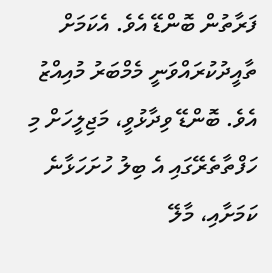ފަރާތުން ބޮންޑޭ އެވެ. އެކަމަށް ތާއީދުކުރައްވަނީ މެމްބަރު މުއިއްޒު އެވެ. ބޮންޑޭ ވިދާޅުވީ، މަޖިލީހަށް މި ހަފްތާތެރޭގައި އެ ބިލު ހުށަހަޅާނެ ކަމަށާއި، މާލޭ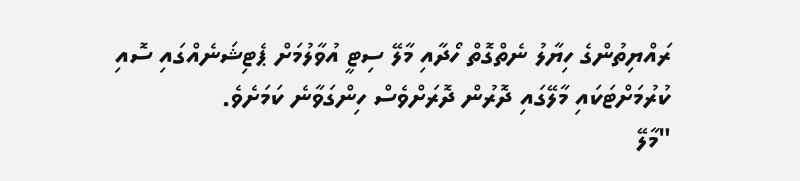ރައްޔިތުންގެ ހިޔާލު ނެތްގޮތް ހޯދާއި މާލޭ ސިޓީ އުވާލުމަށް ޕެޓިޝަނެއްގައި ސޮއި ކުރުމަށްޓަކައި މާލޭގައި ދޮރުން ދޮރަށްވެސް ހިންގަވާނެ ކަމަށެވެ.
"މާލޭ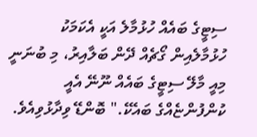ސިޓީގެ ބައެއް ހުޅުމާލެ އަކީ އެކަމަކު ހުޅުމާލެއިން ގޯޗެއް ދޭން ބަލާއިރު، މި ބުނަނީ މިއީ މާލޭ ސިޓީގެ ބައެއް ނޫނޭ އެއީ ކުންފުންޏެއްގެ ބައެކޭ." ބޮންޑޭ ވިދާޅުވިއެވެ.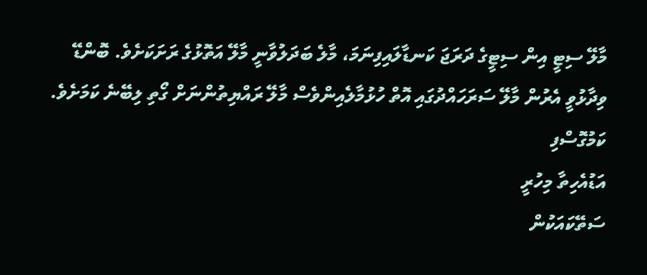މާލޭ ސިޓީ އިން ސިޓީގެ ދަރަޖަ ކަނޑާލައިފިނަމަ، މާލެ ބަދަލުވާނީ މާލޭ އަތޮޅުގެ ރަށަކަށެވެ. ބޮންޑޭ ވިދާޅުވީ އެރުން މާލޭ ސަރަހައްދުގައި އޮތް ހުޅުމާލެއިންވެސް މާލޭ ރައްޔިތުންނަށް ގޯތި ލިބޭނެ ކަމަށެވެ.
ކަމުގޮސްފި
އަޑުއެހިތާ މިހުރީ
ސަތޭކައަކުން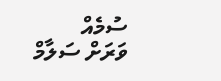ސުމެއް
ވަރަށް ސަލާމް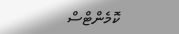ކޮމެންޓްސް